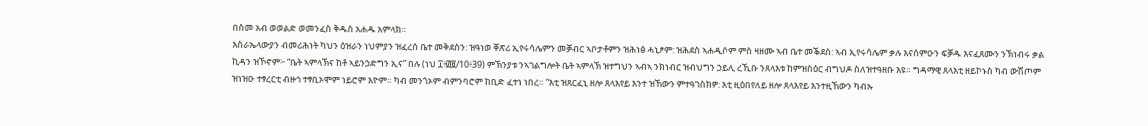በስመ አብ ወወልድ ወመንፈስ ቅዱስ አሐዱ አምላክ።
እስራኤላውያን ብመሪሕነት ካህን ዕዝራን ነህምያን ዝፈረሰ ቤተ መቅደስን: ዝዓነወ ቐጽሪ ኢየሩሳሌምን መቓብር ኣቦታቶምን ዝሕነፅ ሓኒፆም: ዝሕደስ ኣሐዲሶም ምስ ዛዘሙ ኣብ ቤተ መቕደስ: ኣብ ኢየሩሳሌም ቃሉ እናሰምዑን ፍቓዱ እናፈጸሙን ንኽነብሩ ቃል ኪዳን ዝኾኖም፦ “ቤት ኣምላኽና ከቶ ኣይንኃድግን ኢና” በሉ (ነህ ፲፥፴፱/10፥39) ምኽንያቱ ንኣገልግሎት ቤት ኣምላኽ ዝተግህን ኣብኣ ንክነብር ዝብህግን ኃይሊ ረኺቡ ንጸላእቱ ከምዝስዕር ብግህዶ ስለዝተዓዘቡ እዩ። ግዳማዊ ጸላእቲ ዘይኮኑስ ካብ ውሽጦም ዝነዝዑ ተፃረርቲ ብዙኅ ተፃቢኦሞም ነይሮም እዮም። ካብ መንጎኦም ብምንባሮም ከቢድ ፈተነ ነበረ። “እቲ ዝጸርፈኒ ዘሎ ጸላእየይ እንተ ዝኸውን ምተዓገስክዎ: እቲ ዚዕበየለይ ዘሎ ጸላእየይ እንተዚኸውን ካብኡ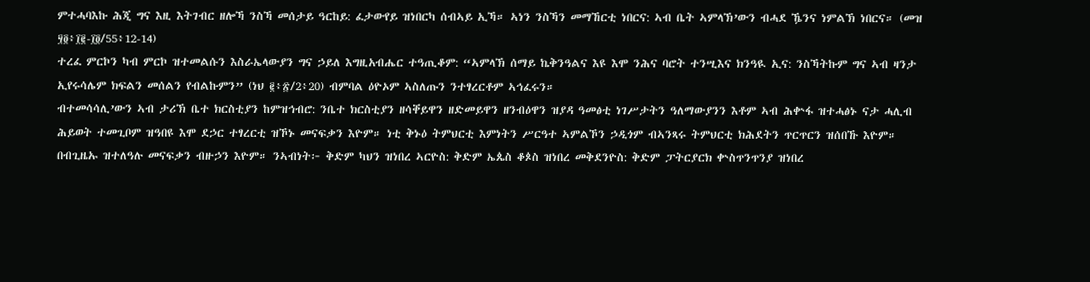ምተሓባእኩ ሕጂ ግና እዚ እትገብር ዘሎኻ ንስኻ መሰታይ ዓርከይ: ፈታውየይ ዝነበርካ ሰብኣይ ኢኻ። ኣነን ንስኻን መማኸርቲ ነበርና: ኣብ ቤት ኣምላኽ’ውን ብሓደ ዄንና ነምልኽ ነበርና። (መዝ ፶፬፥፲፪-፲፬/55፥12-14)
ተረፈ ምርኮን ካብ ምርኮ ዝተመልሱን እስራኤላውያን ግና ኃይለ እግዚአብሔር ተዓጢቆም: “ኣምላኽ ሰማይ ኬቅንዓልና እዩ እሞ ንሕና ባሮት ተንሢእና ክንዓዪ ኢና: ንስኻትኩም ግና ኣብ ዛንታ ኢየሩሳሌም ክፍልን መሰልን የብልኩምን” (ነህ ፪፥፳/2፥20) ብምባል ዕዮኦም ኣስለጡን ንተፃረርቶም ኣኅፈሩን።
ብተመሳሳሊ’ውን ኣብ ታሪኽ ቤተ ክርስቲያን ከምዝኅብሮ: ንቤተ ክርስቲያን ዘሳቐይዋን ዘድመይዋን ዘንብዕዋን ዝያዳ ዓመፅቲ ነገሥታትን ዓለማውያንን እቶም ኣብ ሕቍፋ ዝተሓፅኑ ናታ ሓሊብ ሕይወት ተመጊቦም ዝዓበዩ እሞ ደኃር ተፃረርቲ ዝኾኑ መናፍቃን እዮም። ነቲ ቅኑዕ ትምህርቲ እምነትን ሥርዓተ ኣምልኾን ኃዲጎም ብኣንጻሩ ትምህርቲ ክሕደትን ጥርጥርን ዝሰበኹ እዮም። በብጊዜኡ ዝተለዓሉ መናፍቃን ብዙኃን እዮም። ንኣብነት፦ ቅድም ካህን ዝነበረ ኣርዮስ: ቅድም ኤጴስ ቆጶስ ዝነበረ መቅደንዮስ: ቅድም ፓትርያርክ ቍስጥንጥንያ ዝነበረ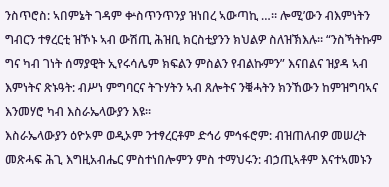ንስጥሮስ: ኣበምኔት ገዳም ቍስጥንጥንያ ዝነበረ ኣውጣኪ …። ሎሚ’ውን ብእምነትን ግብርን ተፃረርቲ ዝኾኑ ኣብ ውሽጢ ሕዝቢ ክርስቲያንን ክህልዎ ስለዝኽእሉ። “ንስኻትኩም ግና ካብ ገነት ሰማያዊት ኢየሩሳሌም ክፍልን ምስልን የብልኩምን” እናበልና ዝያዳ ኣብ እምነትና ጽኑዓት: ብሥነ ምግባርና ትጉሃትን ኣብ ጸሎትና ንቑሓትን ክንኸውን ከምዝግባኣና እንመሃሮ ካብ እስራኤላውያን እዩ።
እስራኤላውያን ዕዮኦም ወዲኦም ንተፃረርቶም ድኅሪ ምኅፋሮም: ብዝጠለብዎ መሠረት መጽሓፍ ሕጊ እግዚአብሔር ምስተነበሎምን ምስ ተማህሩን: ብኃጢኣቶም እናተኣመኑን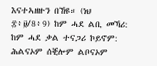እናተኣዘዙን በኸዩ። (ነህ ፰፥፱/8፥9) ከም ሓደ ልቢ መኻሪ: ከም ሓደ ቃል ተናጋሪ ኮይኖም: ሕልናኦም ሰቒሎም ልቦናኦም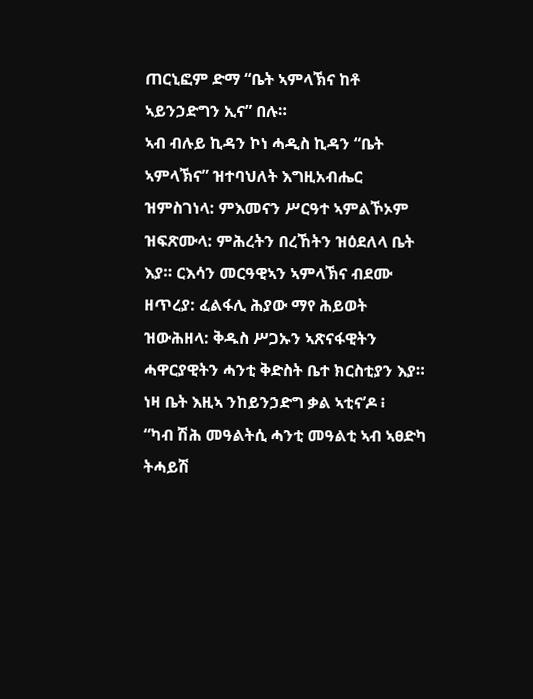ጠርኒፎም ድማ “ቤት ኣምላኽና ከቶ ኣይንኃድግን ኢና” በሉ።
ኣብ ብሉይ ኪዳን ኮነ ሓዲስ ኪዳን “ቤት ኣምላኽና” ዝተባህለት እግዚአብሔር ዝምስገነላ: ምእመናን ሥርዓተ ኣምልኾኦም ዝፍጽሙላ: ምሕረትን በረኸትን ዝዕደለላ ቤት እያ። ርእሳን መርዓዊኣን ኣምላኽና ብደሙ ዘጥረያ: ፈልፋሊ ሕያው ማየ ሕይወት ዝውሕዘላ: ቅዱስ ሥጋኡን ኣጽናፋዊትን ሓዋርያዊትን ሓንቲ ቅድስት ቤተ ክርስቲያን እያ።
ነዛ ቤት እዚኣ ንከይንኃድግ ቃል ኣቲና’ዶ ፧
“ካብ ሽሕ መዓልትሲ ሓንቲ መዓልቲ ኣብ ኣፀድካ ትሓይሽ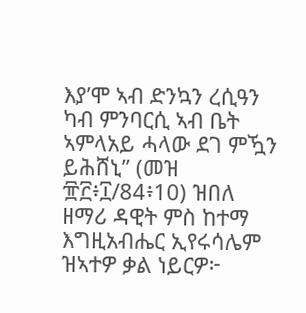እያ’ሞ ኣብ ድንኳን ረሲዓን ካብ ምንባርሲ ኣብ ቤት ኣምላአይ ሓላው ደገ ምዃን ይሕሸኒ” (መዝ ፹፫፥፲/84፥10) ዝበለ ዘማሪ ዳዊት ምስ ከተማ እግዚአብሔር ኢየሩሳሌም ዝኣተዎ ቃል ነይርዎ፦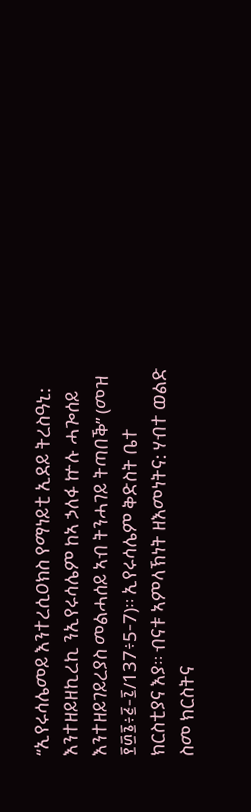“ኢየሩሳሌመይ እንተረሲዐክስ የማነይቲ ኢደይ ትረስዓኒ: እንተዘይዘኪረኪ ንኢየሩሳሌም ከኣ ኃለፋ ኵሉ ሓጐሰይ እንተዘይገይረያስ መልሓሰይ ኣብ ትንሓገይ ትጣበቕ” (መዝ ፻፴፮፥፭-፯/137፥5-7)። ኢየሩሳሌም ቅድስት ቤተ ክርስቲያና እያ። ብናቱ ኣምላኽነት ዘእመነትና: ሃብተ ወልድ ስመ ክርስትና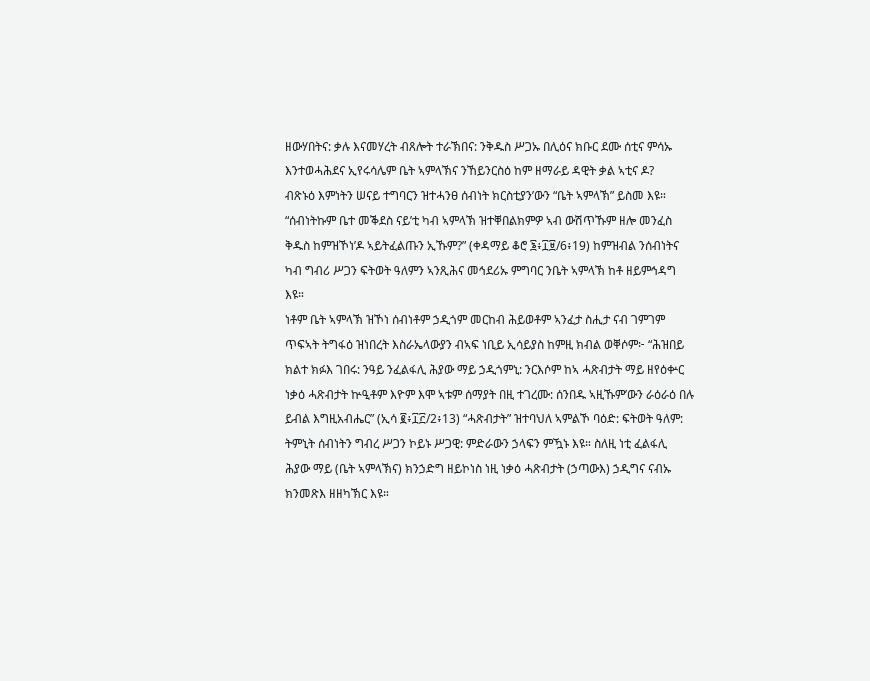ዘውሃበትና: ቃሉ እናመሃረት ብጸሎት ተራኽበና: ንቅዱስ ሥጋኡ በሊዕና ክቡር ደሙ ሰቲና ምሳኡ እንተወሓሕደና ኢየሩሳሌም ቤት ኣምላኽና ንኸይንርስዕ ከም ዘማራይ ዳዊት ቃል ኣቲና ዶ?
ብጽኑዕ እምነትን ሠናይ ተግባርን ዝተሓንፀ ሰብነት ክርስቲያን’ውን “ቤት ኣምላኽ” ይስመ እዩ። “ሰብነትኩም ቤተ መቕደስ ናይ’ቲ ካብ ኣምላኽ ዝተቐበልክምዎ ኣብ ውሽጥኹም ዘሎ መንፈስ ቅዱስ ከምዝኾነ’ዶ ኣይትፈልጡን ኢኹም?” (ቀዳማይ ቆሮ ፮፥፲፱/6፥19) ከምዝብል ንሰብነትና ካብ ግብሪ ሥጋን ፍትወት ዓለምን ኣንጺሕና መኅደሪኡ ምግባር ንቤት ኣምላኽ ከቶ ዘይምኅዳግ እዩ።
ነቶም ቤት ኣምላኽ ዝኾነ ሰብነቶም ኃዲጎም መርከብ ሕይወቶም ኣንፈታ ስሒታ ናብ ገምገም ጥፍኣት ትግፋዕ ዝነበረት እስራኤላውያን ብኣፍ ነቢይ ኢሳይያስ ከምዚ ክብል ወቐሶም፦ “ሕዝበይ ክልተ ክፉእ ገበሩ: ንዓይ ንፈልፋሊ ሕያው ማይ ኃዲጎምኒ: ንርእሶም ከኣ ሓጽብታት ማይ ዘየዕቍር ነቃዕ ሓጽብታት ኵዒቶም እዮም እሞ ኣቱም ሰማያት በዚ ተገረሙ: ሰንበዱ ኣዚኹም’ውን ራዕራዕ በሉ ይብል እግዚአብሔር” (ኢሳ ፪፥፲፫/2፥13) “ሓጽብታት” ዝተባህለ ኣምልኾ ባዕድ: ፍትወት ዓለም: ትምኒት ሰብነትን ግብረ ሥጋን ኮይኑ ሥጋዊ: ምድራውን ኃላፍን ምዃኑ እዩ። ስለዚ ነቲ ፈልፋሊ ሕያው ማይ (ቤት ኣምላኽና) ክንኃድግ ዘይኮነስ ነዚ ነቃዕ ሓጽብታት (ኃጣውእ) ኃዲግና ናብኡ ክንመጽእ ዘዘካኽር እዩ።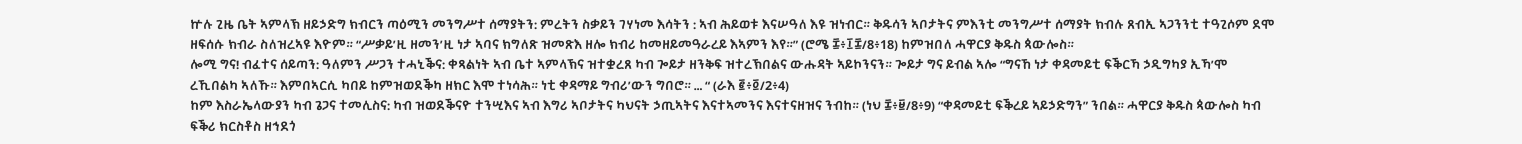ኵሉ ጊዜ ቤት ኣምላኽ ዘይኃድግ ክብርን ጣዕሚን መንግሥተ ሰማያትን: ምረትን ስቃይን ገሃነመ እሳትን : ኣብ ሕይወቱ እናሠዓለ እዩ ዝነብር። ቅዱሳን ኣቦታትና ምእንቲ መንግሥተ ሰማያት ክብሉ ጸብኢ ኣጋንንቲ ተዓጊሶም ደሞ ዘፍሰሱ ክብራ ስለዝረኣዩ እዮም። “ሥቃይ’ዚ ዘመን’ዚ ነታ ኣባና ክግለጽ ዝመጽእ ዘሎ ክብሪ ከመዘይመዓራረይ እኣምን እየ።” (ሮሜ ፰፥፲፰/8፥18) ከምዝበለ ሓዋርያ ቅዱስ ጳውሎስ።
ሎሚ ግና! ብፈተና ሰይጣን: ዓለምን ሥጋን ተሓኒቕና: ቀጻልነት ኣብ ቤተ ኣምላኽና ዝተቋረጸ ካብ ጐይታ ዘንቅፍ ዝተረኽበልና ውሑዳት ኣይኮንናን። ጐይታ ግና ይብል ኣሎ “ግናኸ ነታ ቀዳመይቲ ፍቕርኻ ኃዲግካያ ኢኻ’ሞ ረኺበልካ ኣለኹ። እምበኣርሲ ካበይ ከምዝወደቕካ ዘክር እሞ ተነሳሕ። ነቲ ቀዳማይ ግብሪ’ውን ግበሮ። … “ (ራእ ፪፥፬/2፥4)
ከም እስራኤላውያን ካብ ጌጋና ተመሊስና: ካብ ዝወደቕናዮ ተንሢእና ኣብ እግሪ ኣቦታትና ካህናት ኃጢኣትና እናተኣመንና እናተናዘዝና ንብከ። (ነህ ፰፥፱/8፥9) “ቀዳመይቲ ፍቕረይ ኣይኃድግን” ንበል። ሓዋርያ ቅዱስ ጳውሎስ ካብ ፍቕሪ ክርስቶስ ዘኅደጎ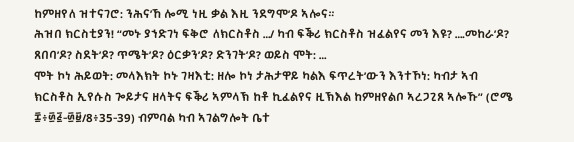ከምዘየለ ዝተናገሮ: ንሕና’ኸ ሎሚ ነዚ ቃል እዚ ንደግሞ’ዶ ኣሎና።
ሕዝበ ክርስቲያን! “መኑ ያኀድገነ ፍቅሮ ለክርስቶስ …/ ካብ ፍቕሪ ክርስቶስ ዝፈልየና መን እዩ? ….መከራ’ዶ? ጸበባ’ዶ? ስደት’ዶ? ጥሜት’ዶ? ዕርቃን’ዶ? ድንገት’ዶ? ወይስ ሞት: …
ሞት ኮነ ሕይወት: መላእክት ኮኑ ገዛእቲ: ዘሎ ኮነ ታሕታዋይ ካልእ ፍጥረት’ውን እንተኾነ: ካብታ ኣብ ክርስቶስ ኢየሱስ ጐይታና ዘላትና ፍቕሪ ኣምላኽ ከቶ ኪፈልየና ዚኽእል ከምዘየልቦ ኣረጋጊጸ ኣሎኹ” (ሮሜ ፰፥፴፭-፴፱/8፥35-39) ብምባል ካብ ኣገልግሎት ቤተ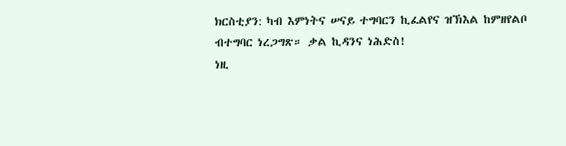ክርስቲያን: ካብ እምነትና ሠናይ ተግባርን ኪፈልየና ዝኽእል ከምዘየልቦ ብተግባር ነረጋግጽ። ቃል ኪዳንና ነሕድስ!
ነዚ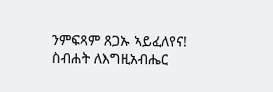ንምፍጻም ጸጋኡ ኣይፈለየና!
ስብሐት ለእግዚአብሔር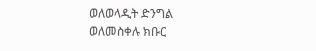ወለወላዲት ድንግል
ወለመስቀሉ ክቡር